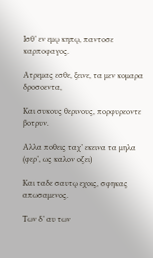Ισθ’ εν εμῳ κηπῳ, παντοσε καρποφαγος.

Ατρεμας εσθε, ξεινε, τα μεν κομαρα δροσοεντα,

Και συκους θερινους, πορφυρεοντε βοτρυν.

Αλλα ποθεις ταχ’ εκεινα τα μηλα (φερ’, ως καλον οζει)

Και ταδε σαυτῳ εχοις, σφηκας απωσαμενος.

Των δ’ αυ των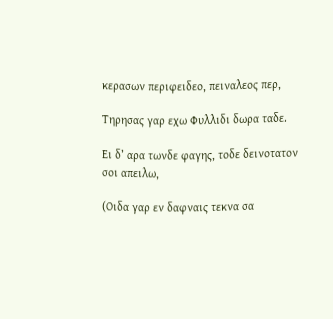κερασων περιφειδεο, πειναλεος περ,

Τηρησας γαρ εχω Φυλλιδι δωρα ταδε.

Ει δ’ αρα τωνδε φαγης, τοδε δεινοτατον σοι απειλω,

(Οιδα γαρ εν δαφναις τεκνα σα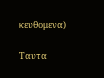κευθομενα)

Ταυτα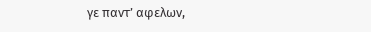γε παντ’ αφελων,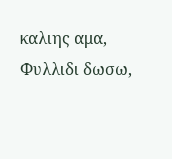καλιης αμα, Φυλλιδι δωσω,